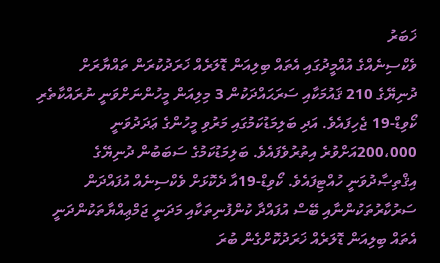ޚަބަރު
ވެކްސިނެއްގެ އުއްމީދުގައި އެތައް ބިލިއަން ޑޮލަރެއް ޚަރަދުކުރަން ތައްޔާރަށް
ދުނިޔޭގެ 210 ޤައުމަކާއި ސަރަޙައްދަކުން 3 މިލިއަން މީހުންނަށްވަނީ ނުރައްކާތެރި ކޯވިޑް-19 ޖެހިފައެވެ. އަދި ބަލިމަޑުކަމުގައި މަރުވި މީހުންގެ ޢަދަދުވަނީ 200،000އަށްވުރެ އިތުރުވެފައެވެ. ބަލިމަޑުކަމުގެ ސަބަބުން ދުނިޔޭގެ އިޤްތިޞާދުވަނީ ހުއްޓިފައެވެ. ކޯވިޑް-19އާ ދެކޮޅަށް ވެކްސިނެއް އުފައްދަން ސަރުކާރުތަކުންނާއި ބޭސް އުފައްދާ ކުންފުނިތަކާއި މަދަނީ ޖަމްޢިއްޔާތަކުންދަނީ އެތައް ބިލިއަން ޑޮލަރެއް ޚަރަދުކޮށްގެން ބުރަ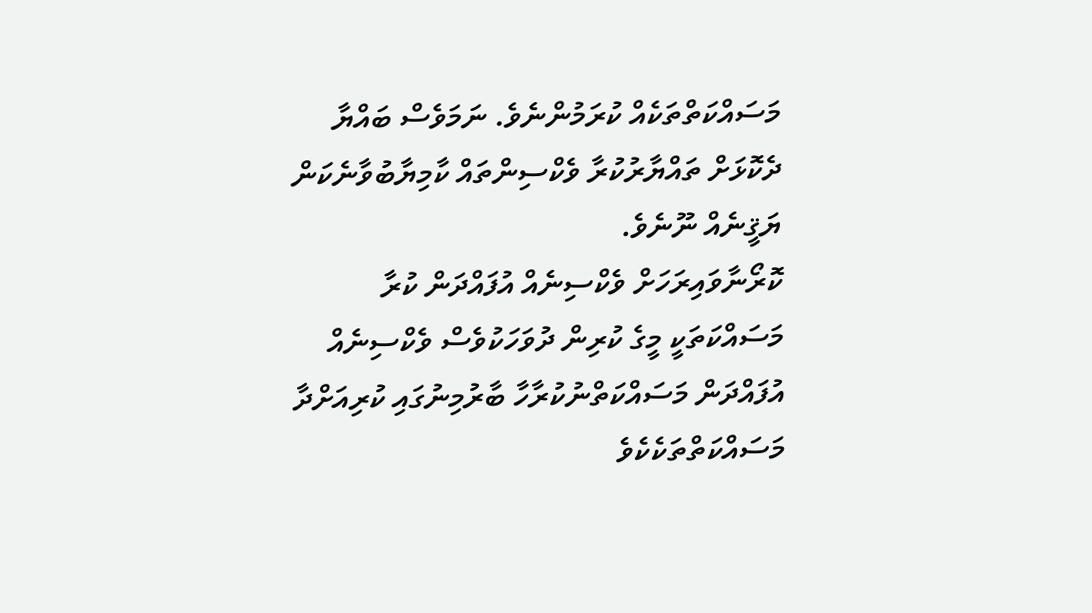މަސައްކަތްތަކެއް ކުރަމުންނެވެ. ނަމަވެސް ބައްޔާ ދެކޮޅަށް ތައްޔާރުކުރާ ވެކްސިންތައް ކާމިޔާބުވާނެކަން ޔަޤީނެއް ނޫނެވެ.
ކޮރޯނާވައިރަހަށް ވެކްސިނެއް އުފައްދަން ކުރާ މަސައްކަތަކީ މީގެ ކުރިން ދުވަހަކުވެސް ވެކްސިނެއް އުފައްދަން މަސައްކަތްނުކުރާހާ ބާރުމިނުގައި ކުރިއަށްދާ މަސައްކަތްތަކެކެވެ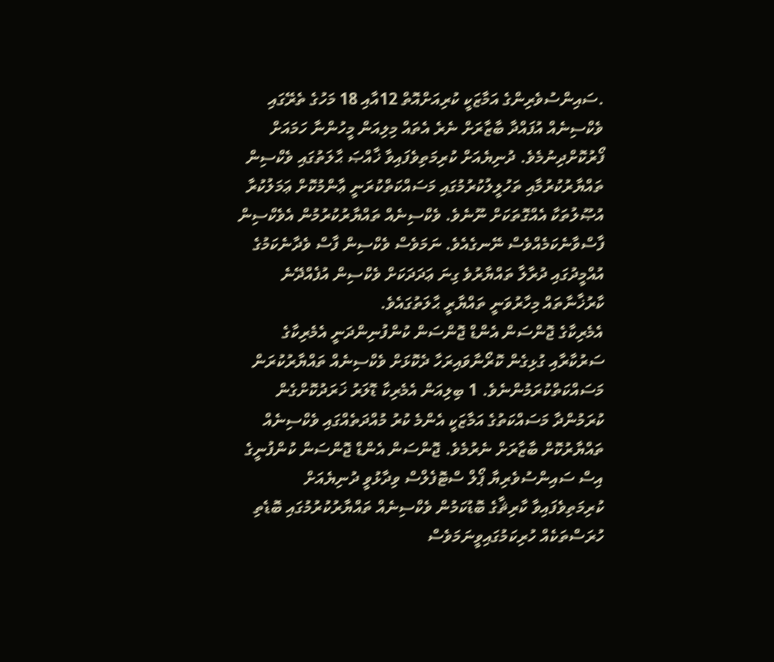.ސައިންސުވެރިންގެ އަމާޒަކީ ކުރިއަށްއޮތް 12އާއި 18 މަހުގެ ތެރޭގައި ވެކްސިނެއް އުފައްދާ ބާޒާރަށް ނެރެ އެތައް މިލިއަން މީހުންނާ ހަމައަށް ފޯރުކޮށްދިނުމެވެ. ދުނިޔެއަށް ކުރިމަތިވެފައިވާ ޚާއްޞަ ޙާލަތުގައި ވެކްސިން ތައްޔާރުކުރުމާއި ތަހުލީލުކުރުމުގައި މަސައްކަތްކުރަނީ ޢާންމުކޮށް ޢަމަލުކުރާ އުޞޫލުތަކާ އެއްގޮތަކަށް ނޫނެވެ. ވެކްސިނެއް ތައްޔާރުކުރުމުން އެވެކްސިން ފާސްވާނެކަމެއްވެސް ނޭނގެއެވެ. ނަމަވެސް ވެކްސިން ފާސް ވެދާނެކަމުގެ އުއްމީދުގައި ދުރާލާ ތައްޔާރުވެ ގިނަ ޢަދަދަކަށް ވެކްސިން އުފެއްދޭނެ ކާރުޚާނާތައް މިހާރުވަނީ ތައްޔާރީ ޙާލަތުގައެވެ.
އެމެރިކާގެ ޖޮންސަން އެންޑް ޖޮންސަން ކުންފުނިންދަނީ އެމެރިކާގެ ސަރުކާރާއި ގުޅިގެން ކޮރޯނާވައިރަހާ ދެކޮޅަށް ވެކްސިނެއް ތައްޔާރުކުރަން މަސައްކަތްކުރަމުންނެވެ. 1 ބިލިއަން އެމެރިކާ ޑޮލަރު ޚަރަދުކޮށްގެން ކުރަމުންދާ މަސައްކަތުގެ އަމާޒަކީ އެންމެ ކުރު މުއްދަތެއްގައި ވެކްސިނެއް ތައްޔާރުކޮށް ބާޒާރަށް ނެރުމެވެ. ޖޮންސަން އެންޑް ޖޮންސަން ކުންފުނީގެ އިސް ސައިންސުވެރިޔާ ޕޯލް ސްޓޮފެލްސް ވިދާޅުވީ ދުނިޔެއަށް ކުރިމަތިވެފައިވާ ކާރިޘާގެ ބޮޑުކަމުން ވެކްސިނެއް ތައްޔާރުކުރުމުގައި ބޮޑެތި ހުރަސްތަކެއް ހުރިކަމުގައިވީނަމަވެސް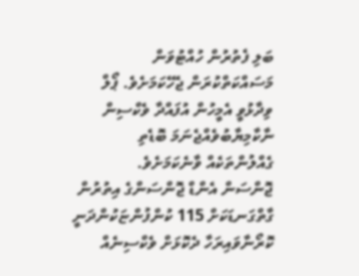ބަލި ފެތުރުން ހުއްޓުވަން މަސައްކަތްކުރަން ޖެހޭކަމަށެވެ. ޕޯލް ވިދާޅުވީ އެމީހުން އުފައްދާ ވެކްސިން ނާކާމިޔާބުވެއްޖެނަމަ ބޮޑެތި ގެއްލުންތަކެއް ވާނެކަމަށެވެ.
ޖޮންސަން އެންޑް ޖޮންސަންގެ އިތުރުން ގާތްގަނޑަކަށް 115 ކުންފުންޏަކުންދަނީ ކޮރޯނާވައިރަހާ ދެކޮޅަށް ވެކްސިނެއް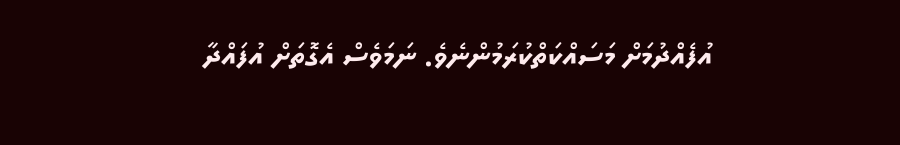އުފެއްދުމަށް މަސައްކަތްކުރަމުންނެވެ. ނަމަވެސް އެގޮތަށް އުފައްދާ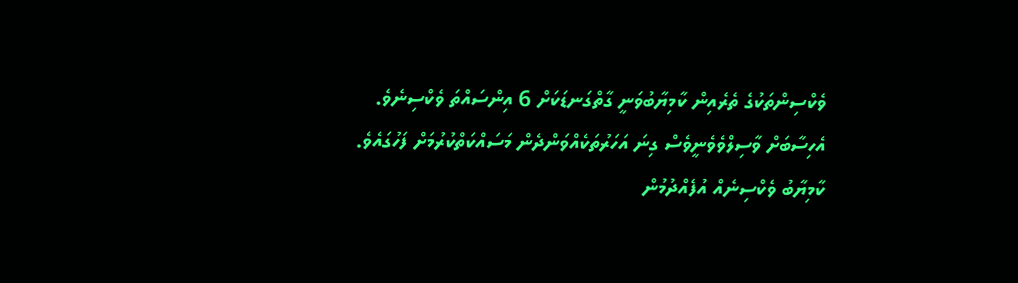ވެކްސިންތަކުގެ ތެރެއިން ކާމިޔާބުވަނީ ގާތްގަނޑަކަށް 6 އިންސައްތަ ވެކްސިނެވެ. އެހިސާބަށް ވާސިލްވެވެނީވެސް ގިނަ އަހަރުތަކެއްވަންދެން މަސައްކަތްކުރުމަށް ފަހުގައެވެ.
ކާމިޔާބު ވެކްސިނެއް އުފެއްދުމުން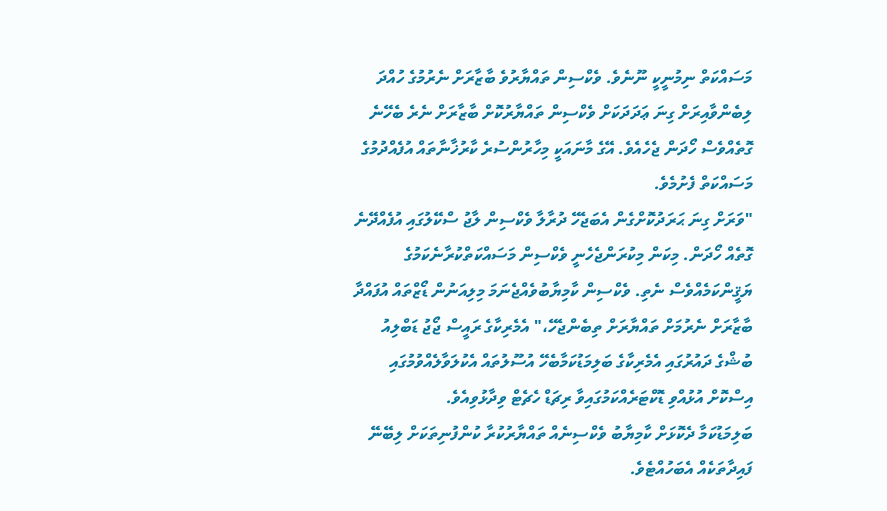މަސައްކަތް ނިމުނީކީ ނޫނެވެ. ވެކްސިން ތައްޔާރުވެ ބާޒާރަށް ނެރުމުގެ ހުއްދަ ލިބެންވާއިރަށް ގިނަ ޢަދަދަކަށް ވެކްސިން ތައްޔާރުކޮށް ބާޒާރަށް ނެރެ ބެހޭނެ ގޮތެއްވެސް ހޯދަން ޖެހެއެވެ. އޭގެ މާނައަކީ މިހާރުންސުރެ ކާރުޚާނާތައް އުފެއްދުމުގެ މަސައްކަތް ފެށުމެވެ.
"ވަރަށް ގިނަ ޙަރަދުކޮށްގެން އެބަޖެހޭ ދުރާލާ ވެކްސިން ލާޖު ސްކޭލުގައި އުފެއްދޭނެ ގޮތެއް ހޯދަން. މިކަން މިކުރަންޖެހެނީ ވެކްސިން މަސައްކަތްކުރާނެކަމުގެ ޔަޤީންކަމެއްވެސް ނެތި. ވެކްސިން ކާމިޔާބުވެއްޖެނަމަ މިލިއަނުން ޑޯޒްތައް އުފައްދާ ބާޒާރަށް ނެރުމަށް ތައްޔާރަށް ތިބެންޖެހޭ،" އެމެރިކާގެ ރައީސް ޖޯޖު ޑަބްލިއު ބުޝްގެ ދައުރުގައި އެމެރިކާގެ ބަލިމަޑުކަމާބެހޭ އުސޫލުތައް އެކުލަވާލެއްވުމުގައި އިސްކޮށް އުޅުއްވި ޑޮކްޓަރެއްކަމުގައިވާ ރިޗަޑް ހެޗެޓް ވިދާޅުވިއެވެ.
ބަލިމަޑުކަމާ ދެކޮޅަށް ކާމިޔާބު ވެކްސިނެއް ތައްޔާރުކުރާ ކުންފުނިތަކަށް ލިބޭނޭ ފައިދާތަކެއް އެބަހުއްޓެވެ.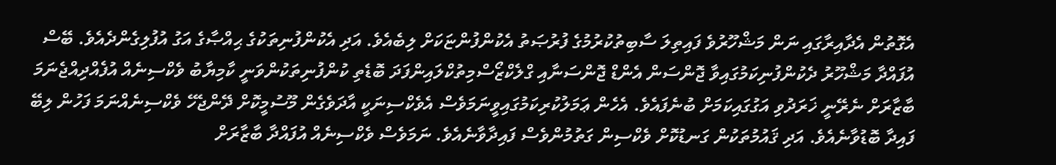އެގޮތުން އެދާއިރާގައި ނަން މަޝްހޫރުވެ ފައިތިލަ ސާބިތުކުރުމުގެ ފުރުޞަތު އެކުންފުންޏަކަށް ލިބެއެވެ. އަދި އެކުންފުނިތަކުގެ ޙިއްޞާގެ އަގު އުފުލިގެންދެއެވެ. ބޭސް އުފައްދާ މަޝްހޫރު ދެކުންފުނިކަމުގައިވާ ޖޮންސަން އެންޑް ޖޮންސަނާއި ގްލެކްޒޯސްމިތުކްލައިންފަދަ ބޮޑެތި ކުންފުނިތަކުންވަނީ ކާމިޔާބު ވެކްސިނެއް އުފެއްދިއްޖެނަމަ ބާޒާރަށް ނެރޭނީ ޚަރަދުވި އަގުގައިކަމަށް ބުނެފައެވެ. އެހެން ޢަމަލުކުރިކަމުގައިވީނަމަވެސް އެވެކްސިނަކީ އާދަވެގެން މޫސުމީކޮށް ދޭންޖެހޭ ވެކްސިނެއްނަމަ ފަހުން ލިބޭ ފައިދާ ބޮޑުވާނެއެވެ. އަދި ޤައުމުތަކުން ގަނޑުކޮށް ވެކްސިން ގަތުމުންވެސް ފައިދާވާނެއެވެ. ނަމަވެސް ވެކްސިނެއް އުފައްދާ ބާޒާރަށް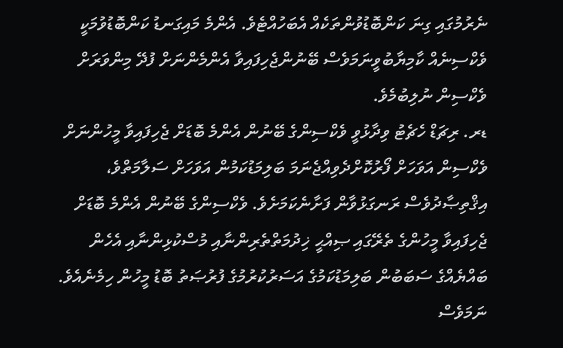ނެރުމުގައި ގިނަ ކަންބޮޑުވުންތަކެއް އެބަހުއްޓެވެ. އެންމެ މައިގަނޑު ކަންބޮޑުވުމަކީ ވެކްސިނެއް ކާމިޔާބުވީނަމަވެސް ބޭނުންޖެހިފައިވާ އެންމެންނަށް ފުދޭ މިންވަރަށް ވެކްސިން ނުލިބުމެވެ.
ޑރ. ރިޗަޑް ހެޗެޓު ވިދާޅުވީ ވެކްސިންގެ ބޭނުން އެންމެ ބޮޑަށް ޖެހިފައިވާ މީހުންނަށް ވެކްސިން އަވަހަށް ފޯރުކޮށްދެވިއްޖެނަމަ ބަލިމަޑުކަމުން އަވަހަށް ސަލާމަތްވެ، އިޤްތިޞާދުވެސް ރަނގަޅުވާން ފަށާނެކަމަށެވެ. ވެކްސިންގެ ބޭނުން އެންމެ ބޮޑަށް ޖެހިފައިވާ މީހުންގެ ތެރޭގައި ޞިއްޙީ ޚިދުމަތްތެރިންނާއި މުސްކުޅިންނާއި އެހެން ބައްޔެއްގެ ސަބަބުން ބަލިމަޑުކަމުގެ އަސަރުކުރުމުގެ ފުރުޞަތު ބޮޑު މީހުން ހިމެނެއެވެ. ނަމަވެސް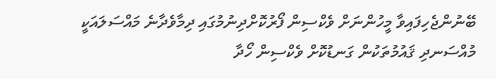ބޭނުންޖެހިފައިވާ މީހުންނަށް ވެކްސިން ފޯރުކޮށްދިނުމުގައި ދިމާވެދާނެ މައްސަލައަކީ މުއްސަނދި ޤައުމުތަކުން ގަނޑުކޮށް ވެކްސިން ހޯދާ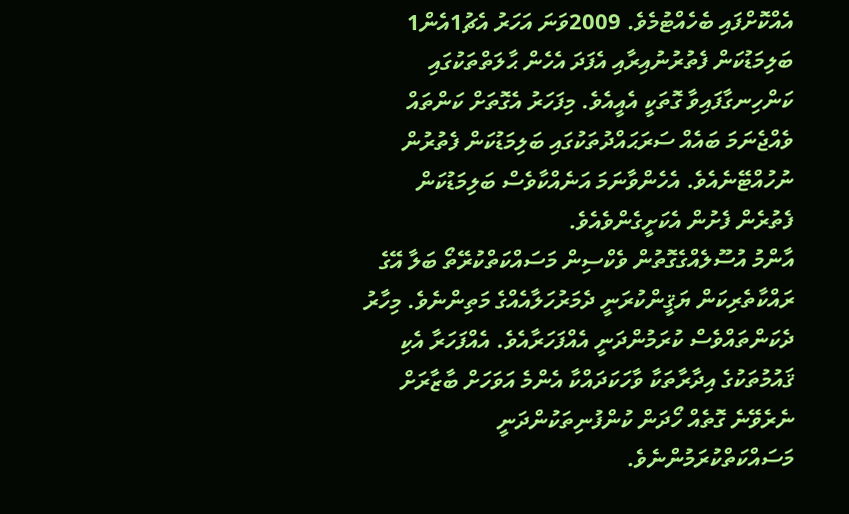އެއްކޮށްފައި ބެހެއްޓުމެވެ. 2009ވަނަ އަހަރު އެޗު1އެން1 ބަލިމަޑުކަން ފެތުރުނުއިރާއި އެފަދަ އެހެން ޙާލަތްތަކުގައި ކަންހިނގާފައިވާ ގޮތަކީ އެއީއެވެ. މިފަހަރު އެގޮތަށް ކަންތައް ވެއްޖެނަމަ ބައެއް ސަރަޙައްދުތަކުގައި ބަލިމަޑުކަން ފެތުރުން ނުހުއްޓޭނެއެވެ. އެހެންވާނަމަ އަނެއްކާވެސް ބަލިމަޑުކަން ފެތުރެން ފެށުން އެކަށީގެންވެއެވެ.
އާންމު އުސޫލެއްގެގޮތުން ވެކްސިން މަސައްކަތްކުރޭތޯ ބަލާ އޭގެ ރައްކާތެރިކަން ޔަޤީންކުރަނީ ދެމަރުހަލާއެއްގެ މަތިންނެވެ. މިހާރު ދެކަންތައްވެސް ކުރަމުންދަނީ އެއްފަހަރާއެވެ. އެއްފަހަރާ އެކި ޤައުމުތަކުގެ އިދާރާތަކާ ވާހަކަދައްކާ އެންމެ އަވަހަށް ބާޒާރަށް ނެރެވޭނެ ގޮތެއް ހޯދަން ކުންފުނިތަކުންދަނީ މަސައްކަތްކުރަމުންނެވެ.